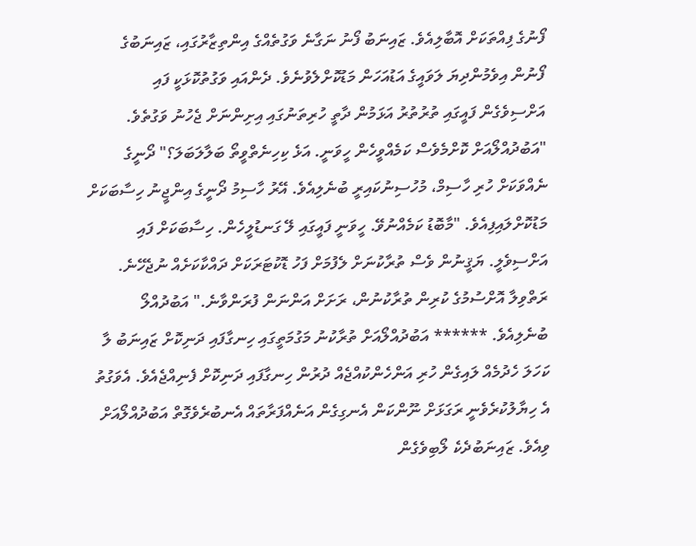ފޯނުގެ ފިއްތަކަށް އޮބާލިއެވެ. ޒައިނަބު ފޯނު ނަގާނެ ވަގުތެއްގެ އިންތިޒާރުގައި، ޒައިނަބުގެ ފޯނުން އިވެމުންދިޔަ ލަވައީގެ އަޑުއަހަން މަޑުކޮށްލެވުނެވެ. ދެންއައި ވަގުތުކޮޅަކީ ފައި އަށްސިވެގެން ފައީގައި ތުރުތުރު އަޅަމުން ދާތީ ހުރިތަނުގައި އިށިންނަށް ޖެހުނު ވަގުތެވެ. "އަބުދުއްލޯއަށް ކޮށްމެވެސް ކަމެއްވީހެން ހީވަނީ. އަޅެ ކިހިނެތްވީތޯ ބަލާލަބަލަ؟" ދޯނީގެ ނެއްވަކަށް ހުރި ހާސިމް، މުހުސިނުކައިރީ ބުނެލިއެވެ. އޭރު ހާސިމު ދޯނީގެ އިންޖީނު ހިސާބަކަށް މަޑުކޮށްލައިފިއެވެ. "މާބޮޑު ކަމެއްނުވޭ. ހީވަނީ ފައީގައި ލޭ ގަނޑުލީހެން. ހިސާބަކަށް ފައި އަށްސިވެލީ. ޔަޤީނުން ވެސް ތުރާކުނަށް ލެފުމަށް ފަހު ޑޮކުޓަރަކަށް ދައްކާކަށެއް ނުޖެހޭނެ. ރަތްވިލާ އޮށްސުމުގެ ކުރިން ތުރާކުނުން، ރަށަށް އަންނަން ފުރަންވާނެ." އަބުދުއްލޯ ބުނެލިއެވެ. ****** އަބުދުއްލޯއަށް ތުރާކުނު މަގުމަތީގައި ހިނގާފައި ދަނިކޮށް ޒައިނަބު ލާ ކަހަލަ ހެދުމެއް ލައިގެން ހުރި އަންހެންކުއްޖެއް ދުރުން ހިނގާފައި ދަނިކޮށް ފެނިއްޖެއެވެ. އެވަގުތު އެ ހިޔާލުކުރެވެނީ ރަގަޅަށް ނޫންކަން އެނގިގެން އަނެއްފަރާތައް އެނބުރެވެގޮތް އަބުދުއްލޯއަށް ވިއެވެ. ޒައިނަބުދެކެ ލޯބިވެގެން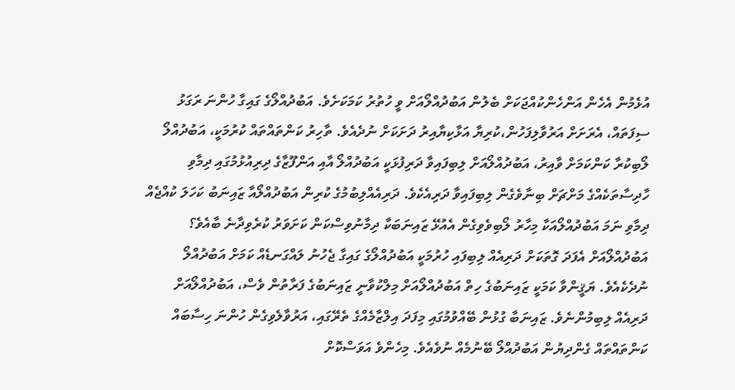އުޅެމުން އެހެން އަންހެންކުއްޖަކަށް ބެލުން އަބުދުއްލޯއަށް ވީ ހުތުރު ކަމަކަށެވެ. އަބުދުއްލޯގެ ގައިގާ ހުންނަ ރަގަޅު ސިފަތައް، އެރަށަށް އަރުވާލިފަހުން،ކުރިޔާ އަޅާކިޔާއިރު ދަށަކަށް ނުދެއެވެ. ތާހިރު ކަންތައްތައް ކުރުމަކީ، އަބުދުއްލޯ ލޯބިކުރާ ކަންކަމަށް ވާއިރު، އަބުދުއްލޯއަށް ލިބިފައިވާ ދަރިފުޅަކީ އަބުދުއްލޯ އާއި އަންފޫޒާގެ ދިރިއުޅުމުގައި ދިމާވި ހާދިސާތަކެއްގެ މަށްޗަށް ބިނާވެގެން ލިބިފައިވާ ދަރިއެކެވެ. ދަރިއެއްލިބުމުގެ ކުރިން އަބުދުއްލޯއާ ޒައިނަބު ކަހަލަ ކުއްޖެއް ދިމާވި ނަމަ އަބުދުއްލޯއަކާ މިހާރު ލޯބިވެވިގެން އެއުޅޭ ޒައިނަބަކާ ދިމާނުވިސްކަން ކަށަވަރު ކުރެވިދާނެ ބާއެވެ؟ އަބުދުއްލޯއަށް އެފަދަ ގޮތަކަށް ދަރިއެއް ލިބިފައި ހުރުމަކީ އަބުދުއްލޯގެ ގައިގާ ޖެހުނު ލައްގަނޑެއް ކަމަށް އަބުދުއްލޯ ނުދެކެއެވެ. ޔަޤީންވާ ކަމަކީ ޒައިނަބުގެ ހިތް އަބުދުއްލޯއަށް މިލްކުވާނީ ޒައިނަބުގެ ފަރާތުން ވެސް، އަބުދުއްލޯއަށް ދަރިއެއް ލިބިމުންނެވެ. ޒައިނަބާ ގުޅުން ބޭއްވުމުގައި މިފަދަ އިލްޒާމެއްގެ ތެރޭގައި، އަރުވާލެވިގެން ހުންނަ ހިސާބައް ކަންތައްތައް ގެންދިޔުން އަބުދުއްލޯ ބޭނުމެއް ނުވެއެވެ. މިހެންވެ އަވަސްކޮށް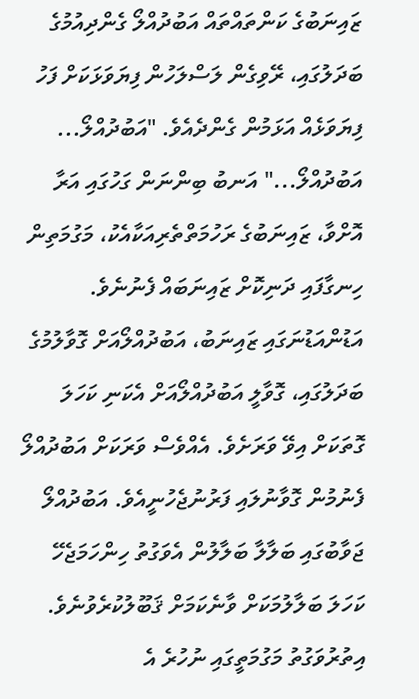ޒައިނަބުގެ ކަންތައްތައް އަބުދުއްލޯ ގެންދިއުމުގެ ބަދަލުގައި، ރޭވިގެން ލަސްލަހުން ފިޔަވަޅަކަށް ފަހު ފިޔަވަޅެއް އަޅަމުން ގެންދެއެވެ. "އަބުދުއްލޯ... އަބުދުއްލޯ..." އަނބު ބިންނަން ގަހުގައި އަރާ އޮށްވާ، ޒައިނަބުގެ ރަހުމަތްތެރިއަކާއެކު، މަގުމަތިން ހިނގާފައި ދަނިކޮށް ޒައިނަބައް ފެނުނެވެ. އަޑުންއަޑުނަގައި ޒައިނަބު، އަބުދުއްލޯއަށް ގޮވާލުމުގެ ބަދަލުގައި، ގޮވާލީ އަބުދުއްލޯއަށް އެކަނި ކަހަލަ ގޮތަކަށް އިވޭ ވަރަށެވެ. އެއްވެސް ވަރަކަށް އަބުދުއްލޯ ފެނުމުން ގޮވާނުލައި ފަރުނުޖެހުނީއެވެ. އަބުދުއްލޯ ޖަވާބުގައި ބަލާލާ ބަލާލުން އެވަގުތު ހިންހަމަޖެހޭ ކަހަލަ ބަލާލުމަކަށް ވާނެކަމަށް ޤަބޫލުކުރެވުނެވެ. އިތުރުވަގުތު މަގުމަތީގައި ނުހުރެ އެ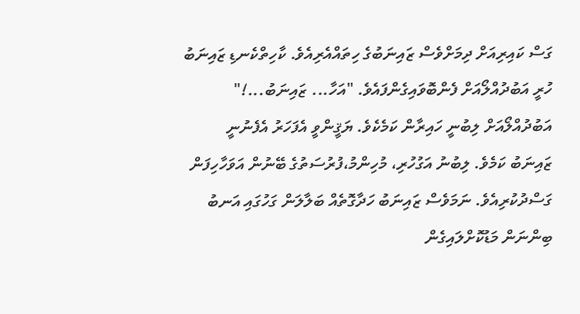ގަސް ކައިރިއަށް ދިމަށްވެސް ޒައިނަބުގެ ހިތައްއެރިއެވެ. ކާހިތްކެނޑި ޒައިނަބު ހުރީ އަބުދުއްލޯއަށް ފެންބޮވައިގެންފައެވެ. "އަހާ... ޒައިނަބު...!" އަބުދުއްލޯއަށް ލިބުނީ ހައިރާން ކަމެކެވެ. ޔަޤީންވީ އެފަހަރު އެފެނުނީ ޒައިނަބު ކަމެވެ. ލިބުނު އަގުހުރި، މުހިންމު،ފުރުސަތުގެ ބޭނުން އަވަހާހިފަން ގަސްދުކުރިއެވެ. ނަމަވެސް ޒައިނަބު ހަދާގޮތެއް ބަލާލަން ގަހުގައި އަނބު ބިންނަން މަޑުކޮށްލައިގެން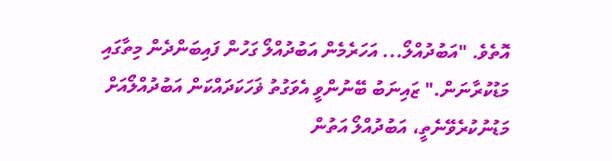އޮތެވެ. "އަބުދުއްލޯ... އަހަރެމެން އަބުދުއްލޯ ގަހުން ފައިބަންދެން މިތާގައި މަޑުކުރާނަން." ޒައިނަބު ބޭނުންވީ އެވަގުތު ޥަހަކަދައްކަން އަބުދުއްލޯއަށް މަޑުނުކުރެވޭނެތީ، އަބުދުއްލޯ އަތުން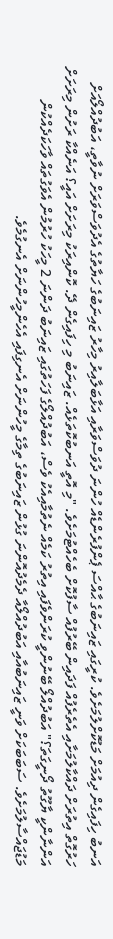އަނބު ހިފައިގެން ދިއުމަށް މަޑުކޮށްލުމަށެވެ. ކުރީގައި ޒައިނަބުގެ ޙާއްސަ ޕެންފުރެންޑެއް ހުންނަ ދުވަސްވަރާއި އަޅާބަލާއިރު މިހާރު ޒައިނަބުގެ ހަޔާތުގެ އެދުވަސްވަރަށް ނުވާތީ، އަބުދުއްލޯއަށް ހަރުގޮތް އިތުރަށް ދައްކާލުމަށާއި އެތެރެފުއް ފަދައިން ބޭރުފުއް ސާފުކޮށް ބެހެއްޓުމަށެވެ. "މި އޮތީ އަނބުކޮތަޅެއް. ޒައިނަބު މި ހިފައިގެން ދޭ. ކޮންއިރަކު މިރަށަށް އައީ؟ އަނެއްކާ ރަށުން މިރަށަށް އަންނާންކީ ޔާގޫތު ދޯނީގަތަ؟" އަބުދުއްލޯ ބޭނުންވީ ކުރަންވެފައި އިތުރު ކަމެއް ނެތުމާއިއެކު ވެސް، އަބުދުއްލޯގެ ފަހަތުގައި ޒައިނަބު ދަންނަ 2 މީހަކު ހުރުމުން އެވަގުތައް ވާހަކަދެއްކުން މަޑުޖައްސާލުމަށެވެ. ސަބަބަކަށް ވަނީ ޒައިނަބުއާއި އަބުދުއްލޯއާ ދެމެދުއޮންނަ ގުޅުން ޒައިނަބުގެ ތިމާގެ މީހުންނަށް އެނގިފައި އެހެންމީހުންނަށް އެނގުމެވެ.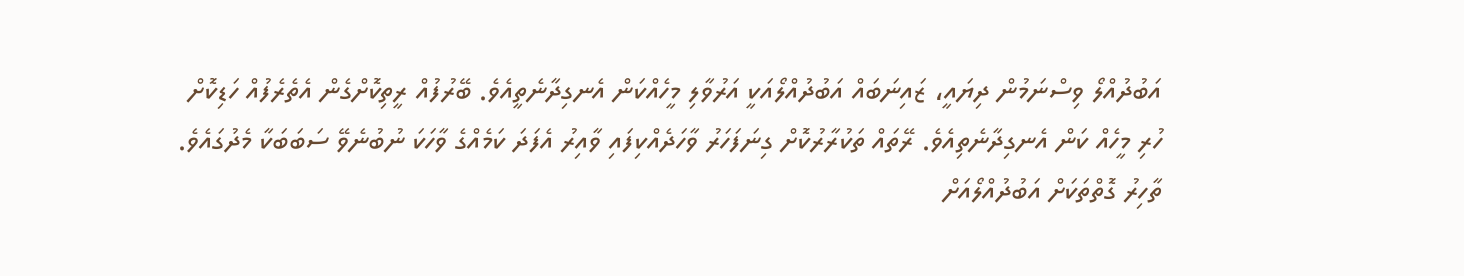އަބުދުއްލޯ ވިސްނަމުން ދިޔައީ، ޒައިނަބައް އަބުދުއްލޯއަކީ އަރުވާލި މީހެއްކަން އެނގިދާނެތީއެވެ. ބޭރުފުއް ރީތިކޮށްގެން އެތެރެފުއް ހަޑިކޮށް ހުރި މީހެއް ކަން އެނގިދާނެތިއެވެ. ރޭތައް ތަކުރާރުކޮށް ގިނަފަހަރު ވާހަދެއްކިފައި ވާއިރު އެފަދަ ކަމެއްގެ ވާހަކަ ނުބުނެވޭ ސަބަބަކާ މެދުގައެވެ. ތާހިރު ގޮތްތަކަށް އަބުދުއްލޯއަށް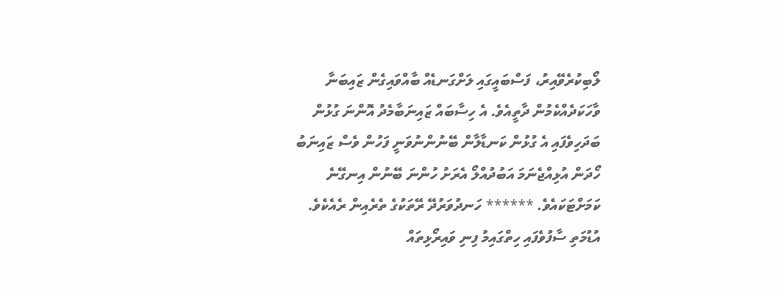ލޯބިކުރެވޭއިރު، ފަސްބައީގައި ލަށްގަނޑެއް ބާއްވައިގެން ޒައިބަނާ ވާހަކަދެއްކެމުން ދާތީއެވެ. އެ ހިސާބައް ޒައިނަބާމެދު އޮންނަ ގުޅުން ބަދަހިވެފައި އެ ގުޅުން ކަނޑާލާން ބޭނުންނުވަނީ ފަހުން ވެސް ޒައިނަބު ހޯދަން އުޅިއްޖެނަމަ އަބުދުއްލޯ އެރަށު ހުންނަ ބޭނުން އިނގޭނެ ކަމަށްޓަކައެވެ. ****** ހަނދުވަރުދޭ ރޭތަކުގެ ތެރެއިން ރެއެކެވެ. އުޑުމަތި ސާފުވެފައި ހިތްގައިމު ފިނި ވައިރޯޅިތައް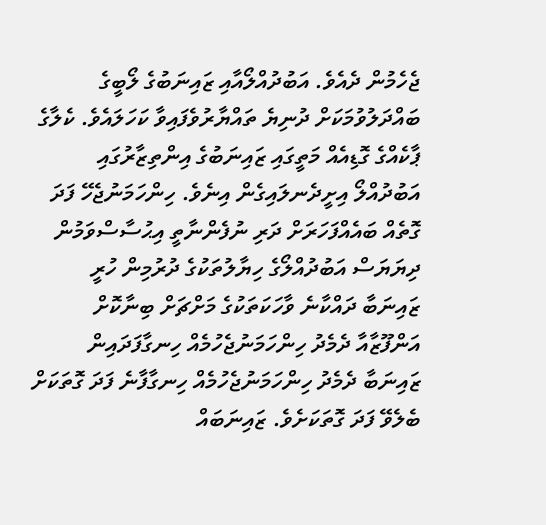ޖެހެމުން ދެއެވެ. އަބުދުއްލޯއާއި ޒައިނަބުގެ ލޯބީގެ ބައްދަލުވުމަކަށް ދުނިޔެ ތައްޔާރުވެފައިވާ ކަހަލައެވެ. ކެލާގެ ޕާކެއްގެ ގޮޑިއެއް މަތީގައި ޒައިނަބުގެ އިންތިޒާރުގައި އަބުދުއްލޯ އިށީދެނލައިގެން އިނެވެ. ހިންހަމަނުޖެހޭ ފަދަ ގޮތެއް ބައެއްފަހަރަށް ދަރި ނުފެންނާތީ އިޙުސާސްވަމުން ދިޔަޔަސް އަބުދުއްލޯގެ ހިޔާލުތަކުގެ ދުރުމިން ހުރީ ޒައިނަބާ ދައްކާނެ ވާހަކަތަކުގެ މަށްޗަށް ބިނާކޮށް އަންފޫޒާއާ ދެމެދު ހިންހަމަނުޖެހުމެއް ހިނގާފަދައިން ޒައިނަބާ ދެމެދު ހިންހަމަނުޖެހުމެއް ހިނގާފާނެ ފަދަ ގޮތަކަށް ބެލެވޭ ފަދަ ގޮތަކަށެވެ. ޒައިނަބައް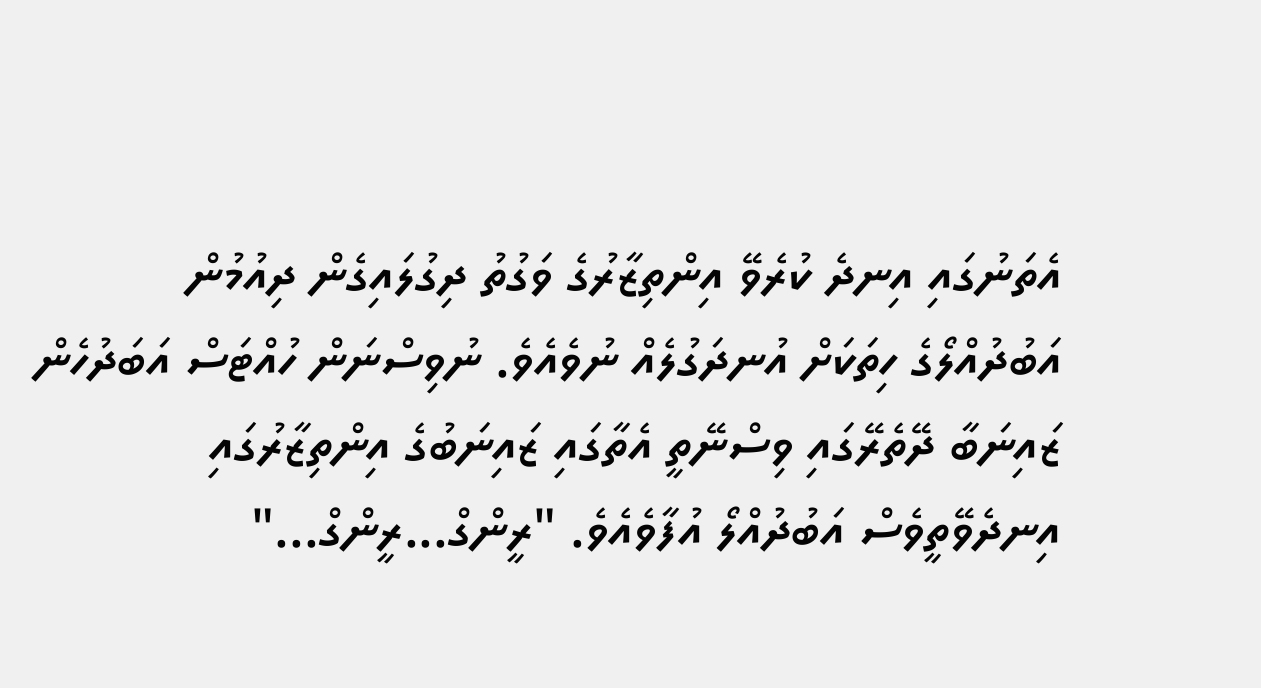އެތަނުގައި އިނދެ ކުރެވޭ އިންތިޒާރުގެ ވަގުތު ދިގުލައިގެން ދިއުމުން އަބުދުއްލޯގެ ހިތަކަށް އުނދަގުލެއް ނުވެއެވެ. ނުވިސްނަން ހުއްޓަސް އަބަދުހެން ޒައިނަބާ ދޭތެރޭގައި ވިސްނޭތީ އެތާގައި ޒައިނަބުގެ އިންތިޒާރުގައި އިނދެވޭތީވެސް އަބުދުއްލޯ އުފާވެއެވެ. "ރީންގް...ރީންގް..."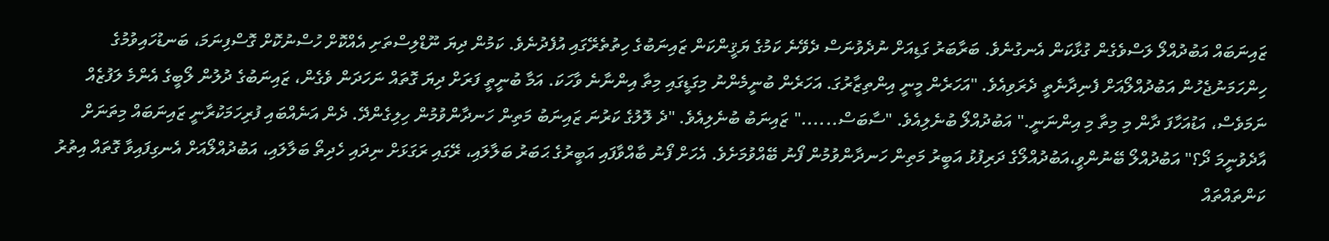ޒައިނަބައް އަބުދުއްލޯ ލަސްވެގެން ގުޅާކަން އެނގުނެވެ. ބަރާބަރު ގަޑިއަށް ނުދެވުނަސް ދެވޭނެ ކަމުގެ ޔަޤީންކަން ޒައިނަބުގެ ހިތުތެރޭގައި އުފެދުނެވެ. ކަމުން ދިޔަ ނޫޑްލިސްތަށި އެއްކޮށް ހުސްނުކޮށް ގޮސްފިނަމަ، ބަނޑުހައިވުމުގެ ހިންހަމަނުޖެހުން އަބުދުއްލޯއަށް ފެނިދާނެތީ ދެރަވިއެވެ. "އަހަރެން މީނީ އިންތިޒާރުގަ. އަހަރެން ބުނީމެންނު މިގަޑީގައި މިތާ އިންނާނެ ވާހަކަ. އަމާ ބުނީތީ ފަރަށް ދިޔަ ގޮތައް ނަހަދަން ވެގެން، ޒައިނަބުގެ ދުލުން ލޯބީގެ އެންމެ ލަފުޒެއް ނަމަވެސް، އަޑުއަހާފަ ދާން މި މިތާ މި އިންނަނީ." އަބުދުއްލޯ ބުނެލިއެވެ. "ސާބަސް......" ޒައިނަބު ބުނެލިއެވެ. "ދެ ލޮލުގެ ކަރުނަ ޒައިނަބު މަތިން ހަނދާންވުމުން ހިލިގެންދޭ. ދެން އަނެއްބައި ފުރިހަމަކުރާނީ ޒައިނަބައް މިތަނަށް އާދެވުނީމަ ދޯ؟" އަބުދުއްލޯ ބޭނުންވީ،އަބުދުއްލޯގެ ދަރިފުޅު އަބީރު މަތިން ހަނދާންވުމުން ފޯނު ބޭއްވުމަށެވެ. އެހަށް ފޯނު ބާއްވާފައި އަބީރުގެ ޙަބަރު ބަލާލައި، ރޭގައި ރަގަޅަށް ނިދައި ހެދިތޯ ބަލާލައި، އަބުދުއްލޯއަށް އެނގިފައިވާ ގޮތައް އިތުރު ކަންތައްތައް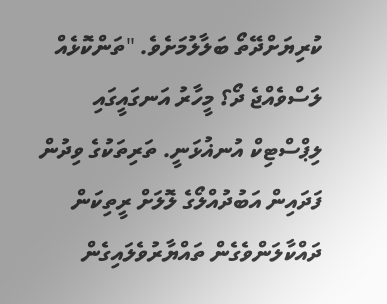ކުރިޔަށްދޭތޯ ބަލާލުމަށެވެ. "ތަންކޮޅެއް ލަސްވެއްޖެ ދޯ؟ މީހާރު އަނގައީގައި ލިޕްސްޓިކް އުނޣުޅަނީ. ތަރިތަކުގެ ވިދުން ފަދައިން އަބުދުއްލޯގެ ލޮލަށް ރީތިކަން ދައްކާލަންވެގެން ތައްޔާރުވެލައިގެން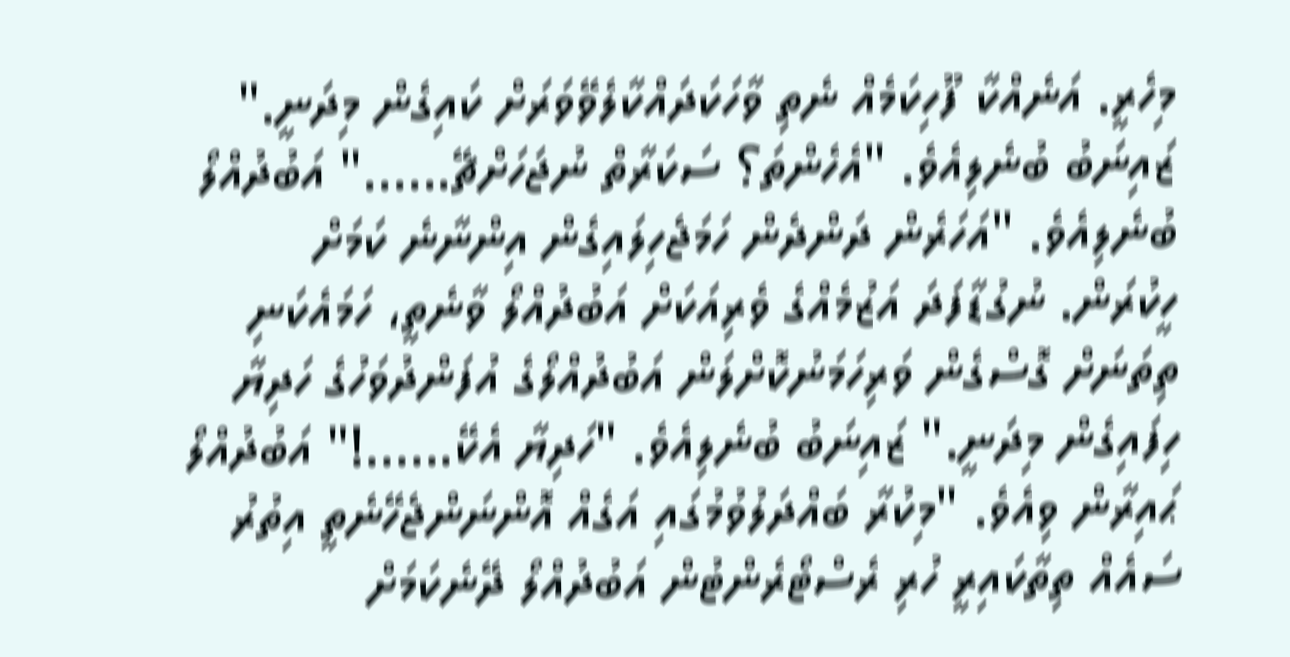މިހެރީ. އަނެއްކާ ފޫހިކަމެއް ނެތި ވާހަކަދައްކާލެވޭވަރަށް ކައިގެން މިދަނީ." ޒައިނަބު ބުނެލިއެވެ. "އެހެންތަ؟ ސަކަރާތް ނުޖަހަށްޗޭ......" އަބުދުއްލޯ ބުނެލިއެވެ. "އަހަރެން ދަންދެން ހަމަޖެހިލައިގެން އިންނާނެ ކަމަށް ހީކުރަން. ނުގުޑާފަދަ އަޒުމެއްގެ ވެރިއަކަށް އަބުދުއްލޯ ވާނެތީ، ހަމައެކަނި ތިތަނަށް ގޮސްގެން ވަރިހަމަނުކޮށްލަން އަބުދުއްލޯގެ އުފަންދުވަހުގެ ހަދިޔާ ހިފައިގެން މިދަނީ." ޒައިނަބު ބުނެލިއެވެ. "ހަދިޔާ އެކޭ......!" އަބުދުއްލޯ ޙައިރާން ވިއެވެ. "މިކުރާ ބައްދަލުވުމުގައި އަގެއް އޮންނަންޖެހޭނެތީ އިތުރު ސައެއް ތިތާކައިރީ ހުރި ރެސްޓޯރެންޓުން އަބުދުއްލޯ ދޭނެކަމަށް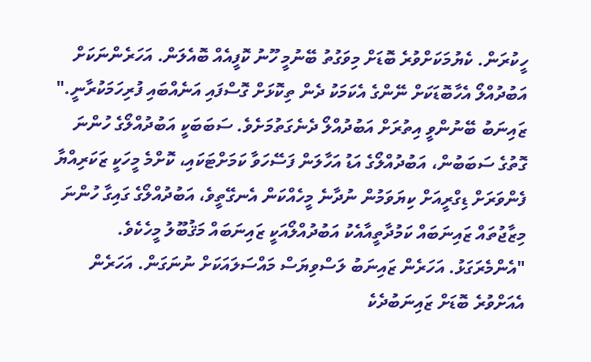ހީކުރަން. ކެޔުމަކަށްވުރެ ބޮޑަށް މިވަގުތު ބޭނުމީ ހޫނު ކޮފީއެއް ބޮއެލަން. އަހަރެންނަކަށް އަބުދުއްލޯ އެހާބޮޑަކަށް ނޭންގެ އެކަމަކު ދެން ތިކޮޅަށް ގޮސްފައި އަނެއްބައި ފުރިހަމަކުރާނީ." ޒައިނަބު ބޭނުންވީ އިތުރަށް އަބުދުއްލޯ ދެނެގަތުމަށެވެ. ސަބަބަކީ އަބުދުއްލޯގެ ހުންނަ ގޮތުގެ ސަބަބުން، އަބުދުއްލޯގެ އަޑު އަހާލަން ފަސޭހަވާ ކަމަށްޓަކައި، ކޮށްމެ މީހަކީ ޒަކަރިއްޔާ ފެންވަރަށް ޑިގްރީއަށް ކިޔަވަމުން ނުދާނެ މީހެއްކަން އެނގޭތީވެ، އަބުދުއްލޯގެ ގައިގާ ހުންނަ މިޒާޖުތައް ޒައިނަބައް ކަމުދާތީއާއެކު އަބުދުއްލޯއަކީ ޒައިނަބައް މަޤުބޫލު މީހެކެވެ. "އެންމެރަގަޅު. އަހަރެން ޒައިނަބު ލަސްވިޔަސް މައްސަލައަކަށް ނުނަގަން. އަހަރެން އެއަށްވުރެ ބޮޑަށް ޒައިނަބުދެކެ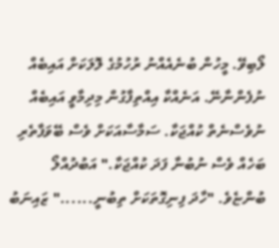ލޯބިވޭ. މީހުން ބުނެއެއްނު ރުހުމުގެ ލޮލަކަށް އައިބެއް ނުފެންނާނޭ. އަނެއްކާ އިއްތިފާގުން މިދިމާވީ އައިބެއް ނުވެސްނެތް ކުއްޖަކާ. ސަމާސާއަކަށް ވެސް ބޭވަފާތެރި ބަހެއް ވެސް ނުބުނާ ފަދަ ކުއްޖަކާ." އަބުދުއްލޯ ބުންޏެވެ. "ހާދަ ފިނިގޮތަކަށް ތިބުނީ......" ޒައިނަބު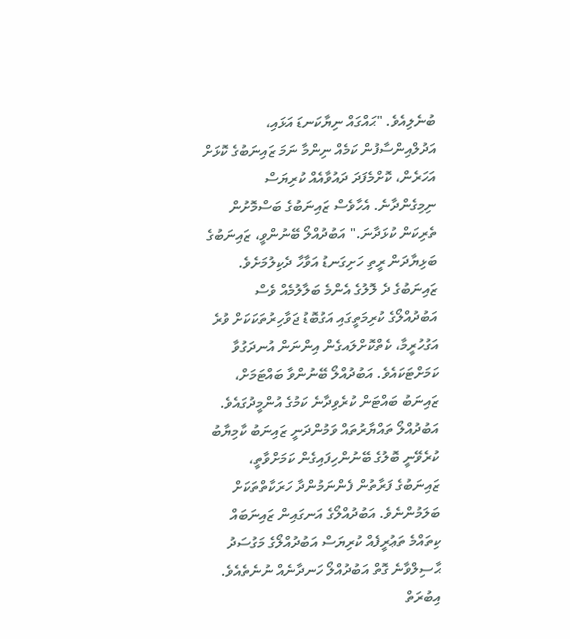ބުނެލިއެވެ. "ޙައްގައް ނިޔާކަނޑަ އަޅައި، އަދުލްއިންސާފުން ކަމެއް ނިންމާ ނަމަ ޒައިނަބުގެ ކޮޅަށް އަހަރެން، ކޮށްމެފަދަ ދައުވާއެއް ކުރިޔަސް ނިމިގެންދާނެ. އެހާވެސް ޒައިނަބުގެ ބަސްމޮށުން ތެރިކަން ކުޅަދާނަ." އަބުދުއްލޯ ބޭނުންވީ، ޒައިނަބުގެ ބަޅިޔާދަން ރީތި ހަށިގަނޑު އަވާހާ ދެކިލުމަށެވެ. ޒައިނަބުގެ ދެ ލޮލުގެ އެންމެ ބަލާލުމެއް ވެސް އަބުދުއްލޯގެ ކުރިމަތީގައި އަގުބޮޑު ޖަވާހިރުތަކަކަށް ވުރެ އަގުހުރީމާ، ކެތްކޮށްލައގެން އިންނަން އުނދަގުވާ ކަމަށްޓަކައެވެ. އަބުދުއްލޯ ބޭނުންވާ ބައްޓަމަށް، ޒައިނަބު ބައްޓަން ކުރެވިދާނެ ކަމުގެ އުންމީދުގައެވެ. އަބުދުއްލޯ ތައްޔާރުތައް ވަމުންދަނީ ޒައިނަބު ކާމިޔާބު ކުރެވޭނީ ބޮލުގެ ބޭނުންހިފައިގެން ކަމަށްވާތީ، ޒައިނަބުގެ ފަރާތުން ފެންނަމުންދާ ހަރަކާތްތަކަށް ބަލަމުންނެވެ. އަބުދުއްލޯގެ އަނގައިން ޒައިނަބައް ކިތައްމެ ތަޢުރީފެއް ކުރިޔަސް އަބުދުއްލޯގެ މަގުސަދު ޙާސިލްވާނެ ގޮތް އަބުދުއްލޯ ހަނދާނެއް ނުނެތެއެވެ. އިބުރަތް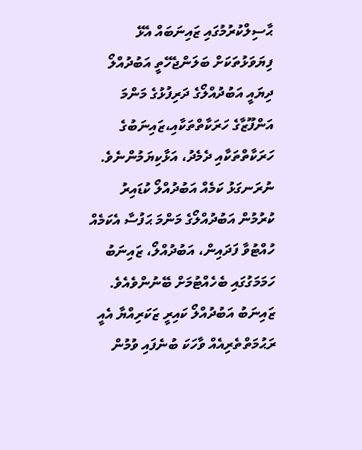ޙާސިލްކުރުމުގައި ޒައިނަބައް އެޅޭ ފިޔަވަޅުތަކަށް ބަލަންޖެހޭތީ އަބުދުއްލޯ ދިޔައީ އަބުދުއްލޯގެ ދަރިފުޅުގެ މަންމަ އަންފޫޒާގެ ހަރަކާތްތަކާއި،ޒައިނަބުގެ ހަރަކާތްތަކާއި ދެމެދު، އަޅާކިޔަމުންނެވެ. ނުރަނގަޅު ކަމެއް އަބުދުއްލޯ ކުޑައިރު ކުރުމުން އަބުދުއްލޯގެ މަންމަ ޙަފުސާ އެކަމެއް ހުއްޓުވާ ފަދައިން، އަބުދުއްލޯ، ޒައިނަބު ހަމަމަގުގައި ބެހެއްޓުމަށް ބޭނުންވެއެވެ. ޒައިނަބު އަބުދުއްލޯ ކައިރީ ޒަކަރިއްޔާ އެއީ ރަޙުމަތްތެރިއެއް ވާހަކަ ބުނެފައި ވުމުން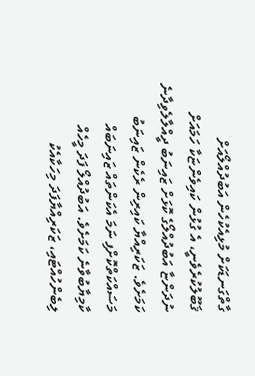ގާތްގަނޑަކަށް މުޅިއެކުހެން އަބުދުއްލޯއަށް ޤަބޫލުކުރެވެނީ، އެ ގުޅުން ކައިވެންޏަކާ ހަމައަށް ނުދަންޏާ އަބުދުއްލޯގެ ކޮޅަށް ޒައިނަބު ދީއްލާލެވިދާނެ ކަމަށެވެ. ޒަކަރިއްޔާ ކައިރިން ރެކެން ޒައިނަބު މަސައްކަތްކޮށްފި ނަމަ އެކަންތައް ޒައިނަބައް ކާމިޔާބުވާނެ ކަމަށެވެ. އަބުދުއްލޯ ފަދަ މީހެއް ލިބެންހުއްޓައި، ޒަކަރިއްޔާފަދަ މިހަކާއެކު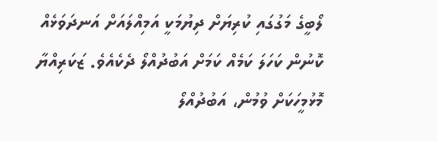ލޯބީގެ މަގުގައި ކުރިޔަށް ދިޔުމަކީ އަމިއްލައަށް އަނދަވަޅެއް ކޮނުން ކަހަލަ ކަމެއް ކަމަށް އަބުދުއްލޯ ދެކެއެވެ. ޒަކަރިއްޔާ މޮޅުމީހަކަށް ވުމުން، އަބުދުއްލޯ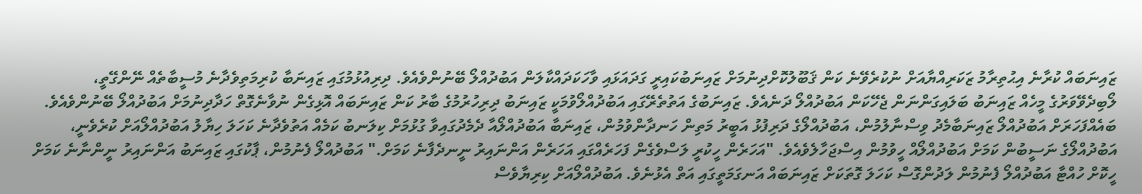ޒައިނަބައް ކުރާނެ އިޙުތިރާމު ޒަކަރިއްޔާއަށް ނުކުރެވޭނެ ކަން ޤަބޫލުކޮށްދިނުމަށް ޒައިނަބުކައިރީ ގަދައަޅައި ވާހަކަދައްކާލަން އަބުދުއްލޯ ބޭނުންވެއެވެ. ދިރިއުޅުމުގައި ޒައިނަބާ ކުރިމަތިވެދާނެ މުސީބާތެއް ނޭންގޭތީ، ލޯބިދެވޭވަރުގެ މީހެއް ޒައިނަބު ބަލައިގަންނަން ޖެހޭކަން އަބުދުއްލޯ ދަނެއެވެ. ޒައިނަބުގެ އަތުތެރޭގައި އަބުދުއްލޯވުމަކީ ޒައިނަބު ދިރިހުރުމުގެ ބާރު ކަން ޒައިނަބައް އޮޅިގެން ނުވާނެގޮތް ހަދާދިނުމަށް އަބުދުއްލޯ ބޭނުންވެއެވެ. ބައެއްފަހަރަށް އަބުދުއްލޯ ޒައިނަބާމެދު ވިސްނާލުމުން، އަބުދުއްލޯގެ ދަރިފުޅު އަބީރު މަތިން ހަނދާންވުމުން، ޒައިނަބާ އަބުދުއްލޯއާ ދެމެދުގައިވާ ގުޅުމަށް ކިލަނބު ކަމެއް އަތުވެދާނެ ކަހަލަ ހިޔާލު އަބުދުއްލޯއަށް ކުރެވެނީ، އަބުދުއްލޯގެ ނަސީބުން ކަމަށް އަބުދުއްލޯއް ހީވުމުން އިސްޖަހާލެވެއެވެ. "އަހަރެން ހީކުރީ ލަސްވެގެން ފަހަރެއްގައި އަހަރެން އަންނައިރު ނީނދެފާނެ ކަމަށް." އަބުދުއްލޯ ފެނުމުން، ޕާކުގައި ޒައިނަބު އަންނައިރު ނީންނާނެ ކަމަށް ހީކޮށް ހުއްޓާ އަބުދުއްލޯ ފެނުމުން ލަދުންގޮސް ކަހަލަ ގޮތަކަށް ޒައިނަބައް އަނގަމަތީގައި އަތް އެޅުނެވެ. އަބުދުއްލޯއަށް ކިރިޔާވެސް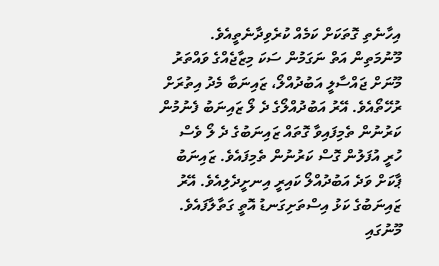އިހާނެތި ގޮތަކަށް ކަމެއް ކުރެވިދާނެތީއެވެ. މޫނުމަތިން އަތް ނަގަމުން ސަކަ މިޒާޖެއްގެ ވައްތަރު މޫނަށް ޖައްސާލީ އަބުދުއްލޯ، ޒައިނަބާ މެދު އިތުރަށް ރުހޭތޯއެވެ. އޭރު އަބުދުއްލޯގެ ދެ ލޯ ޒައިނަބު ފެނުމުން ކަރުނުން ތެމިފައިވާ ގޮތައް ޒައިނަބުގެ ދެ ލޯ ވެސް ހުރީ އުފަލުން ގޮސް ކަރުނުން ތެމިފައެވެ. ޒައިނަބު ޕާކަށް ވަދެ އަބުދުއްލޯ ކައިރީ އިނށީދެލިއެވެ. އޭރު ޒައިނަބުގެ ކަޅު އިސްތަށިގަނޑު އޮތީ ގަތާލާފައެވެ. މޫނުގައި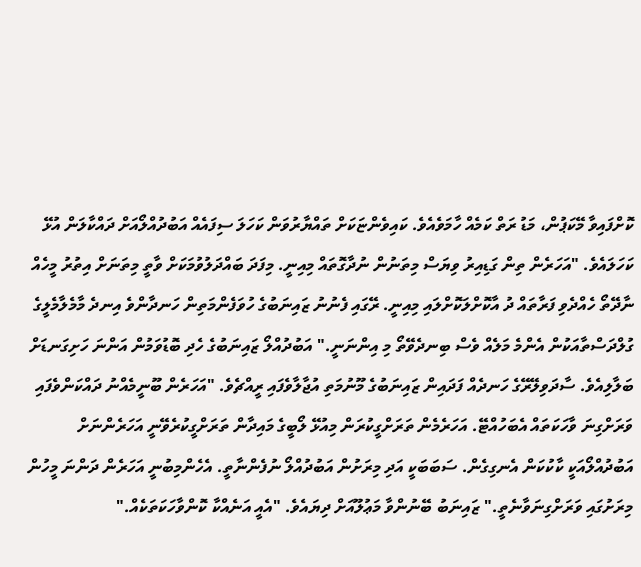ކޮށްފައިވާ މޭކަޕުން، މަޑު ރަތް ކަމެއް ހާމަވެއެވެ. ކައިވެންޏަކަށް ތައްޔާރުވަން ކަހަލަ ސިފައެއް އަބުދުއްލޯއަށް ދައްކާލަން އުޅޭ ކަހަލައެވެ. "އަހަރެން ތިން ގަޑިއިރު ވިޔަސް މިތަނުން ނުދާގޮތައް މިއިނީ. މިފަދަ ބައްދަލުވުމަކަށް ވާތީ މިތަނަށް އިތުރު މީހެއް ނާދޭތޯ ހެއްދެވި ފަރާތައް ދު އާކޮށްލަކޮށްލައި މިއިނީ. ރޭގައި ފެނުނު ޒައިނަބުގެ ހުވަފެންމަތިން ހަނދާންވެ އިނދެ މާމެލާމެލީގެ ގުލްދަސްތާއަކުން އެންމެ މަލެއް ވެސް ބިނދެވޭތޯ މި އިންނަނީ." އަބުދުއްލޯ ޒައިނަބުގެ ހެދި ބޮޑުވަމުން އަންނަ ހަށިގަނޑަށް ބަލާލިއެވެ. ސާދަވިލޭރޭގެ ހަނދެއް ފަދައިން ޒައިނަބުގެ މޫނުމަތި އުޖާލާވެފައި ރީއްޗެވެ. "އަހަރެން ބޫނީމެއްނު ދައްކަންވެފައި ވަރަށްގިނަ ވާހަކަތައް އެބަހުއްޓޭ. އަހަރެމެން ތަރަށްގީކުރަން މިއުޅޭ ލޯބީގެ މައިދާން ތަރަށްގީކުރެވޭނީ އަހަރެންނަށް އަބުދުއްލޯއަކީ ކާކުކަން އެނގިގެން. ސަބަބަކީ އަދި މިރަށުން އަބުދުއްލޯ ނުފެންނާތީ. އެހެންމިބުނީ އަހަރެން ދަންނަ މީހުން މިރަށުގައި ވަރަށްގިނަވާނެތީ." ޒައިނަބު ބޭނުންވާ މަޢުލޫއަށް ދިޔައެވެ. "އެއީ އަނެއްކާ ކޮންވާހަކަތަކެއް."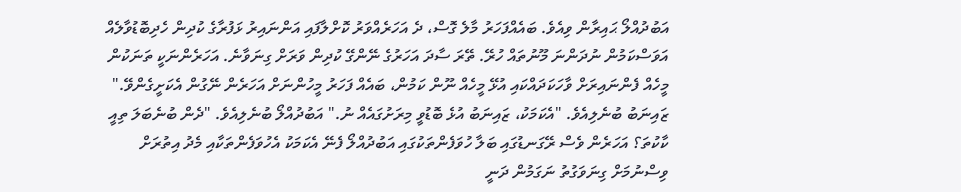އަބުދުއްލޯ ޙައިރާން ވިއެވެ. ބައެއްފަހަރު މާލެ ގޮސް، ދެ އަހަރެއްވަރު ކޮށްލާފައި އަންނައިރު ޅަފުރާގެ ކުދިން ހެދިބޮޑުވާލެއް އަވަސްކަމުން ނުދަންނަ މޫނުތައް ހުރޭ. ތޭރަ ސާދަ އަހަރުގެ ނޭންގޭ ކުދިން ވަރަށް ގިނަވާނެ. އަހަރެންނަކީ ތަނަކުން މީހެއް ފެންނައިރަށް ވާހަކަދައްކައި އުޅޭ މީހެއް ނޫން ކަމުން، ބައެއް ފަހަރު މީހުންނަށް އަހަރެން ނޭގުން އެކަށީގެންވޭ." ޒައިނަބު ބުނެލިއެވެ. "އެކަމަކު، ޒައިނަބު އުޅެ ބޮޑުވީ މިރަށުގައެއް ނު." އަބުދުއްލޯ ބުނެލިއެވެ. "ދެން ބުނެބަލަ ތިއީ ކާކުތަ؟ އަހަރެން ވެސް ރޭގަނޑުގައި ބަލާ ހުވަފެންތަކުގައި އަބުދުއްލޯ ފެނޭ އެކަމަކު އެހުވަފެންތަކާއި މެދު އިތުރަށް ވިސްނުމަށް ގިނަވަގުތު ނަގަމުން ދަނީ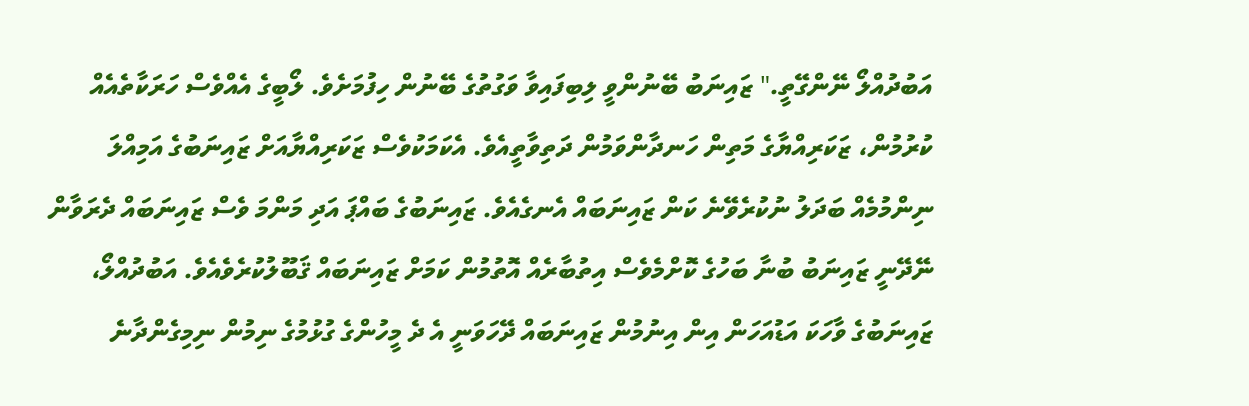އަބުދުއްލޯ ނޭންގޭތީ." ޒައިނަބު ބޭނުންވީ ލިބިފައިވާ ވަގުތުގެ ބޭނުން ހިފުމަށެވެ. ލޯބީގެ އެއްވެސް ހަރަކާތެއެއް ކުރުމުން، ޒަކަރިއްޔާގެ މަތިން ހަނދާންވަމުން ދަތިވާތީއެވެ. އެކަމަކުވެސް ޒަކަރިއްޔާއަށް ޒައިނަބުގެ އަމިއްލަ ނިންމުމެއް ބަދަލު ނުކުރެވޭނެ ކަން ޒައިނަބައް އެނގެއެވެ. ޒައިނަބުގެ ބައްޕަ އަދި މަންމަ ވެސް ޒައިނަބައް ދެރަވާން ނޭދޭނީ ޒައިނަބު ބުނާ ބަހުގެ ކޮށްމެވެސް އިތުބާރެއް އޮތުމުން ކަމަށް ޒައިނަބައް ޤަބޫލުކުރެވެއެވެ. އަބުދުއްލޯ، ޒައިނަބުގެ ވާހަކަ އަޑުއަހަން އިން އިނުމުން ޒައިނަބައް ދޭހަވަނީ އެ ދެ މީހުންގެ ގުޅުމުގެ ނިމުން ނިމިގެންދާނެ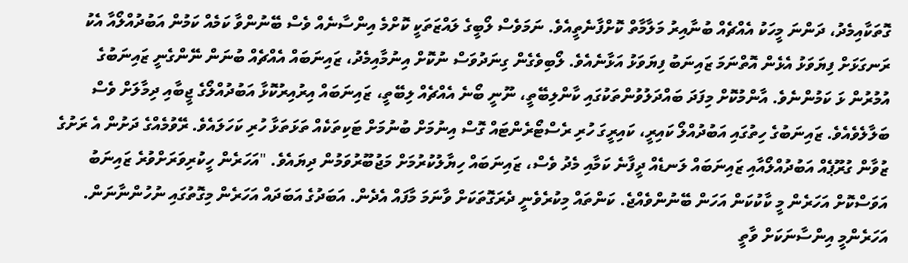ގޮތަކާއިމެދު، ދަންނަ މީހަކު އެއްޗެއް ބުނާއިރު މަލާމާތް ކޮށްފާނެތީއެވެ. ނަމަވެސް ލޯބީގެ ލައްޒަތަކީ ކޮށްމެ އިންސާނެއް ވެސް ބޭނުންވާ ކަމެއް ކަމުން އަބުދުއްލޯއާ އެކު ރަނގަޅަށް ފިޔަވަޅު އެޅެން އޮތްނަމަ ޒައިނަބު ފިޔަވަޅު އަޅާނެއެވެ. ލޯބިވެގެން ގިނަދުވަސް ނުކޮށް އިނުމާއިމެދު، ޒައިނަބައް އެއްޗެއް ބުނަން ނޭންގެނީ ޒައިނަބުގެ އުމުރުން ޅަ ކަމުންނެވެ. އާންމުކޮށް މިފަދަ ބައްދަލުވުންތަކުގައި ކާންލިބޭތީ، ނޫނީ ބޯނެ އެއްޗެއް ލިބޭތީ، ޒައިނަބައް އިރުއިރުކޮޅާ އަބުދުއްލޯގެ ޖީބާއި ދިމާލަށް ވެސް ބަލާލެވެއެވެ. ޒައިނަބުގެ ހިތުގައި އަބުދުއްލޯ ކައިރީ، ކައިރީގަ ހުރި ރެސްޓޯރެންޓައް ގޮސް އިނުމަށް ބުނުމަށް ޓަކިތަކެއް ތަޅަތަޅާ ހުރި ކަހަލައެވެ. ރޭވުމެއްގެ ދަށުން އެ ރަށުގެ ޒުވާން ގުރޫޕެއް އަބުދުއްލޯއާއި ޒައިނަބައް ލަނޑެއް ދީފާނެ ކަމާއި މެދު ވެސް، ޒައިނަބައް ހިޔާލުކުރުމަށް މަޖުބޫރުވަމުން ދިޔައެވެ. "އަހަރެން ހީކުރިވަރަށްވުރެ ޒައިނަބު އަވަސްކޮށް އަހަރެން މީ ކާކުކަން އަހަން ބޭނުންވެއްޖެ. ކަންތައް މިކުރެވެނީ ދެރަގޮތަކަށް ވާނަމަ މާފައް އެދެން. އަބަދުގެ އަބަދައް އަހަރެން މިގޮތުގައި ނުހުންނާނަން. އަހަރެންމީ އިންސާނަކަށް ވާތީ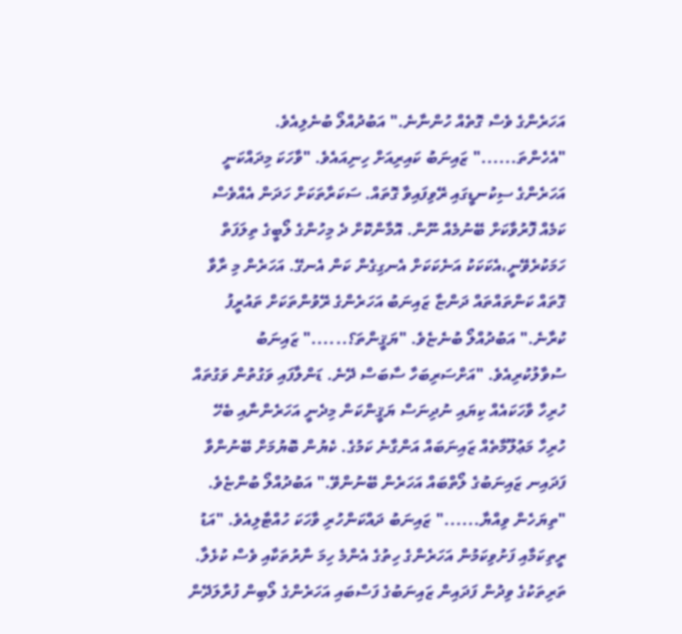އަހަރެންގެ ވެސް ގޮތެއް ހުންނާނެ." އަބުދުއްލޯ ބުނެލިއެވެ. "އެހެންތަ......" ޒައިނަބު ކައިރިއަށް ހިނިއައެވެ. "ވާހަކަ މިދައްކަނީ އަހަރެންގެ ސިކުނޑީގައި ރޭވިފައިވާ ގޮތައް. ސަކަރާތަކަށް ހަދަން އެއްވެސް ކަމެއް ފޮރުވާކަށް ބޭނުމެއް ނޫން. އޮމާންކޮށް ދެ މިހުންގެ ލޯބީގެ ތިލަފަތް ހަމަކުރެވޭނީ،އެކަކަކު އަނެކަކަށް އެނގިގެން ކަން އެނގޭ. އަހަރެން މި ރާވާ ގޮތައް ކަންތައްތައް ދަންޏާ ޒައިނަބު އަހަރެންގެ ރޭވުންތަކަށް ތައުރީފު ކުރާނެ." އަބުދުއްލޯ ބުނެޏެވެ. "ޔަޤީންތަ؟......" ޒައިނަބު ސުވާލުކުރިއެވެ. "އަށްސަރިބަހާ ސާބަސް ދޭނެ. ޑަންލާފައި ވަގުތުން ވަގުތައް ހުރިހާ ވާހަކައެއް ކިޔައި ނުދިނަސް ޔަޤީންކަން މިދެނީ އަހަރެންނާއި ބެހޭ ހުރިހާ މަޢުލޫމާތެއް ޒައިނަބައް އަންގާނެ ކަމުގެ. ކެޔުން ބޮޔުމަށް ބޭނުންވާ ފަދައިނ ޒައިނަބުގެ ލޯތްބައް އަހަރެން ބޭނުންވޭ." އަބުދުއްލޯ ބުންޏެވެ. "ތިޔަހެން ވިއްޔާ......" ޒައިނަބު ދައްކަންހުރި ވާހަކަ ހުއްޓާލިއެވެ. "އަޑު ރީތިކަމާއި ފަށުވިކަމުން އަހަރެންގެ ހިތުގެ އެންމެ ހިމަ ނާރުތަކާއި ވެސް ކުޅެލާ. ތަރިތަކުގެ ވިދުން ފަދައިން ޒައިނަބުގެ ފަސްބައި އަހަރެންގެ ލޯބިން ފުރާލަދޭން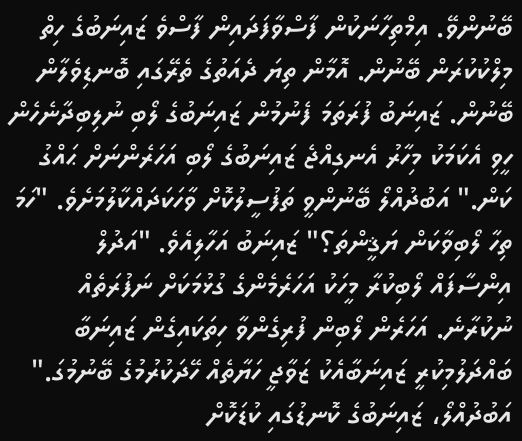ބޭނުންވޭ. އިމްތިހާނަކުން ފާސްވާފަދައިން ފާސްވެ ޒައިނަބުގެ ހިތް މިލްކުކުރަން ބޭނުން. އޮމާން ތިޔަ ދެއަތުގެ ތެރޭގައި ބޮނޑިވެލާން ބޭނުން. ޒައިނަބު ފުރަތަމަ ފެނުމުން ޒައިނަބުގެ ލޯބި ނުލިބިދާނެހެން ހީވި އެކަމަކު މިހާރު އެނގިއްޖެ ޒައިނަބުގެ ލޯބި އަހަރެންނަށް ޙައްގު ކަން." އަބުދުއްލޯ ބޭނުންވީ ތަފުސީލުކޮށް ވާހަކަދައްކާލުމަށެވެ. "ހަމަ ތިހާ ލޯބިވާކަން ޔަޤީންތަ؟" ޒައިނަބު އަހާލިއެވެ. "އަދުލް އިންސާފައް ލޯބިކުރާ މީހަކު އަހަރެމެންގެ ގުޅުމަކަށް ނަފުރަތެއް ނުކުރާނެ. އަހަރެން ލޯބިން ފުރިގެންވާ ހިތަކައިގެން ޒައިނަބާ ބައްދަލުމިކުރީ ޒައިނަބާއެކު ޒަވާޖީ ހަޔާތެއް ހޭދަކުރުމުގެ ބޭނުމުގަ." އަބުދުއްލޯ، ޒައިނަބުގެ ކޮނޑުގައި ކުޑަކޮށް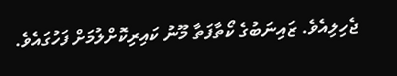ޖެހިލިއެވެ. ޒައިނަބުގެ ކޯތާފަތާ މޫނު ކައިރިކޮށްލުމަށް ފަހުގައެވެ.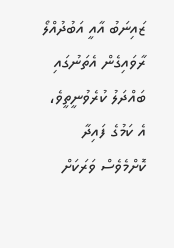ޒައިނަބު އާއީ އަބުދުއްލޯ ރާވައިގެން އެތަނުގައި ބައްދަލު ކުރެވުނީތީވެ، އެ ކަމުގެ ފައިދާ ކޮށްމެވެސް ވަރަކަށް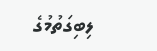ލިބިގަތުމުގެ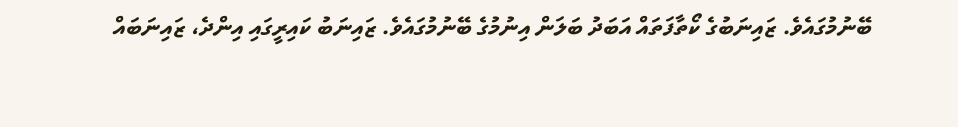ބޭނުމުގައެވެ. ޒައިނަބުގެ ކޯތާފަތައް އަބަދު ބަލަން އިނުމުގެ ބޭނުމުގައެވެ. ޒައިނަބު ކައިރީގައި އިންދެ، ޒައިނަބައް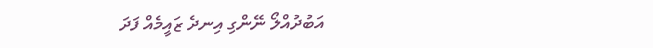އަބުދުއްލޯ ނޭންގި އިނދެ ޒައީމެއް ފަދަ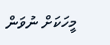މީހަކަށް ނުވަން